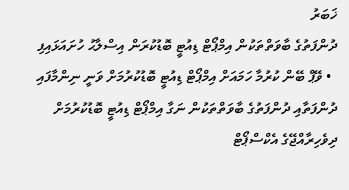ޚަބަރު
ދުންފަތުގެ ބާވަތްތަކުން އިމްޕޯޓް ޑިއުޓީ ބޮޑުކުރަން އިސްލާޙު ހުށައަޅައިފި
  • ވޭޕް ބޭން ކުރުމާ ހަމައަށް އިމްޕޯޓް ޑިއުޓީ ބޮޑުކުރުމަށް ވަނީ ނިންމާފައި
ދުންފަތާއި ދުންފަތުގެ ބާވަތްތަކުން ނަގާ އިމްޕޯޓް ޑިއުޓީ ބޮޑުކުރުމަށް ދިވެހިރާއްޖޭގެ އެކްސްޕޯޓް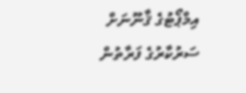އިމްޕޯޓުގެ ޤާނޫނަށް ސަރުކާރުގެ ފަރާތުން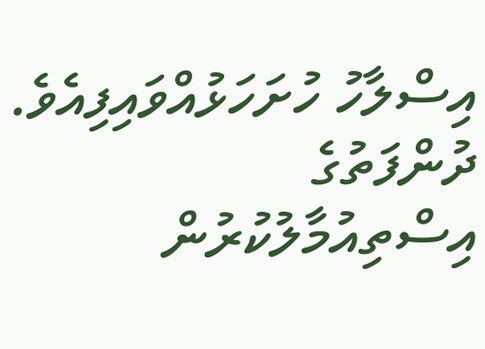އިސްލާހު ހުށަހަޅުއްވައިފިއެވެ.
ދުންފަތުގެ އިސްތިއުމާލުކުރުން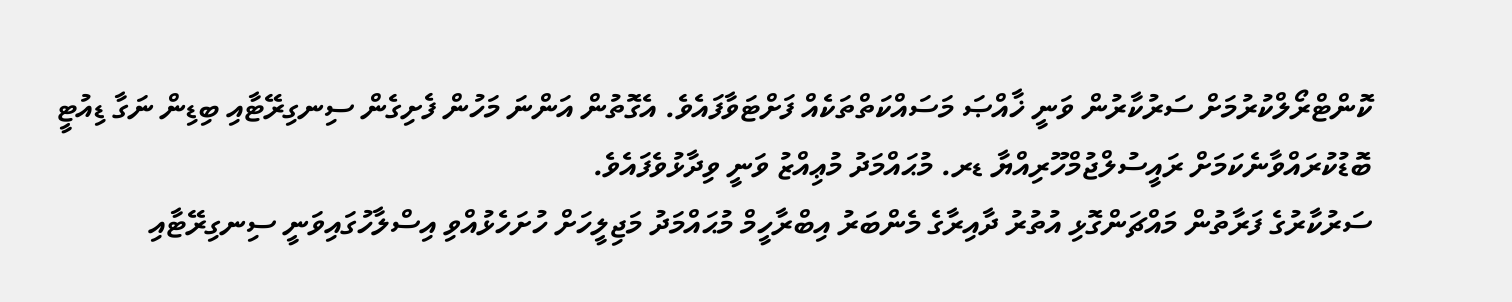ކޮންޓްރޯލްކުރުމަށް ސަރުކާރުން ވަނީ ޚާއްޞަ މަސައްކަތްތަކެއް ފަށްޓަވާފައެވެ. އެގޮތުން އަންނަ މަހުން ފެށިގެން ސިނގިރޭޓާއި ބިޑިން ނަގާ ޑިއުޓީ ބޮޑުކުރައްވާނެކަމަށް ރައީސުލްޖުމްހޫރިއްޔާ ޑރ. މުޙައްމަދު މުޢިއްޒު ވަނީ ވިދާޅުވެފައެވެ.
ސަރުކާރުގެ ފަރާތުން މައްޗަންގޮޅި އުތުރު ދާއިރާގެ މެންބަރު އިބްރާހީމް މުޙައްމަދު މަޖިލީހަށް ހުށަހެޅުއްވި އިސްލާހުގައިވަނީ ސިނގިރޭޓާއި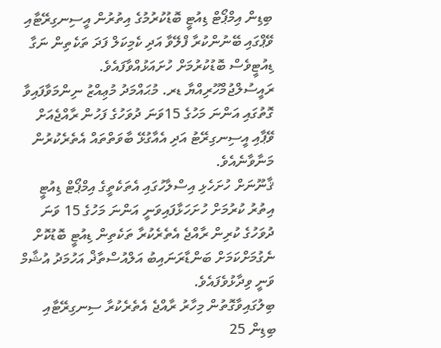ބިޑިން އިމްޕޯޓް ޑިއުޓީ ބޮޑުކުރުމުގެ އިތުރުން އީސިނގިރޭޓާއި ވޭޕްގައި ބޭނުންކުރާ ފްލޭވާ އަދި ކެމިކަލް ފަދަ ތަކެތިން ނަގާ ޑިއުޓީވެސް ބޮޑުކުރުމަށް ހުށައަޅުއްވާފައެވެ. ރައީސުލްޖުމްހޫރިއްޔާ ޑރ. މުޙައްމަދު މުޢިއްޒު ނިންމަވާފައިވާ ގޮތުގައި އަންނަ މަހުގެ 15ވަނަ ދުވަހުގެ ފަހުން ރާއްޖެއަށް ވޭޕާއި އީސިނގިރޭޓު އަދި އެއާގުޅޭ ބާވަތްތައް އެތެރެކުރުން މަނާވާނެއެވެ.
ޤާނޫނަށް ހުށަހެޅި އިސްލާހުގައި އެތަކެތީގެ އިމްޕޯޓް ޑިއުޓީ އިތުރު ކުރުމަށް ހުށަހަޅާފައިވަނީ އަންނަ މަހުގެ 15 ވަނަ ދުވަހުގެ ކުރިން ރާއްޖެ އެތެރެކުރާ ތަކެތިން ޑިއުޓީ ބޮޑުކޮށް ނެގުމަށްކަމަށް ބަންޑާރަނައިބު އަލްއުސްތާޛް އަހުމަދު އުޝާމް ވަނީ ވިދާޅުވެފައެވެ.
ބިލުގައިވާގޮތުން މިހާރު ރާއްޖެ އެތެރެކުރާ ސިނގިރޭޓާއި ބިޑިން 25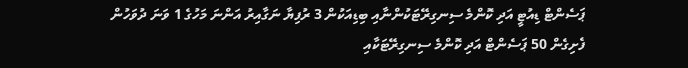ޕަސެންޓް ޑިއުޓީ އަދި ކޮންމެ ސިނގިރޭޓަކުންނާއި ބިޑިއަކުން 3 ރުފިޔާ ނަގާއިރު އަންނަ މަހުގެ 1 ވަނަ ދުވަހުން ފެށިގެން 50 ޕަސެންޓް އަދި ކޮންމެ ސިނގިރޭޓަކާއި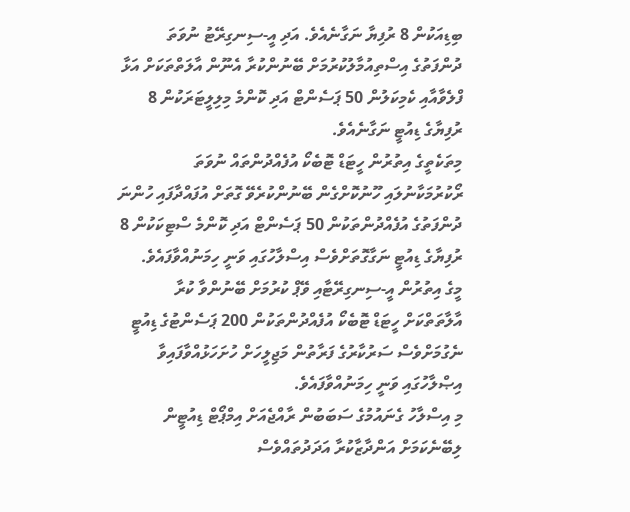ބިޑިއަކުން 8 ރުފިޔާ ނަގާނެއެވެ. އަދި އީ-ސިނގިރޭޓު ނުވަތަ ދުންފަތުގެ އިސްތިއުމާލުކުރުމަށް ބޭނުންކުރާ އެނޫން އާލަތްތަކަށް އަޅާ ފްލެވާއާއި ކެމިކަލުން 50 ޕަސެންޓް އަދި ކޮންމެ މިލިލީޓަރަކުން 8 ރުފިޔާގެ ޑިއުޓީ ނަގާނެއެވެ.
މިތަކެތީގެ އިތުރުން ހީޓަޑް ޓޮބެކޯ އުފެއްދުންތައް ނުވަތަ ރޯކުރުމަކާނުލައި ހޫނުކޮށްގެން ބޭނުންކުރެވޭ ގޮތަށް އުފައްދާފައި ހުންނަ ދުންފަތުގެ އުފެއްދުންތަކުން 50 ޕަސެންޓް އަދި ކޮންމެ ސްޓިކަކުން 8 ރުފިޔާގެ ޑިއުޓީ ނަގާގޮތަށްވެސް އިސްލާހުގައި ވަނީ ހިމަނުއްވާފައެވެ.
މީގެ އިތުރުން އީ-ސިނގިރޭޓާއި ވޭޕް ކުރުމަށް ބޭނުންވާ ކުރާ އާލާތަތްކަށް ހީޓަޑް ޓޮބެކޯ އުފެއްދުންތަކުން 200 ޕަސެންޓުގެ ޑިއުޓީ ނެގުމަށްވެސް ސަރުކާރުގެ ފަރާތުން މަޖިލީހަށް ހުށަހަޅުއްވާފައިވާ އިޞްލާހުގައި ވަނީ ހިމަނުއްވާފައެވެ.
މި އިސްލާހު ގެނައުމުގެ ސަބަބުން ރާއްޖެއަށް އިމްޕޯޓް ޑިއުޓީން ލިބޭނެކަމަށް އަންދާޒާކުރާ އަދަދުތައްވެސް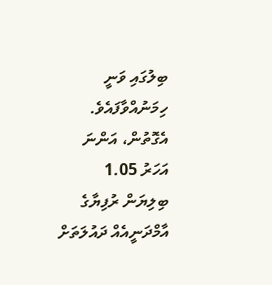ބިލުގައި ވަނީ ހިމަނުއްވާފައެވެ. އެގޮތުން، އަންނަ އަހަރު 1.05 ބިލިޔަން ރުފިޔާގެ އާމްދަނީއެއް ދައުލަތަށް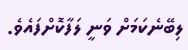ލިބޭނެކަމަށް ވަނީ ލަފާކޮށްފައެވެ.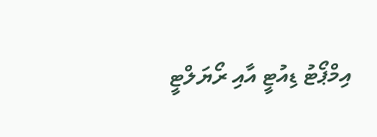އިމްޕޯޓު ޑިއުޓީ އާއި ރޯޔަލްޓީ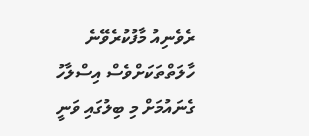ރެވެނިއު މާފުކުރެވޭނެ ހާލަތްތަކަށްވެސް އިސްލާހު ގެނައުމަށް މި ބިލުގައި ވަނީ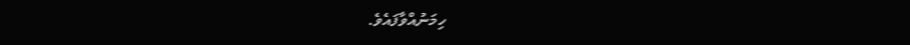ހިމަނުއްވާފައެވެ.